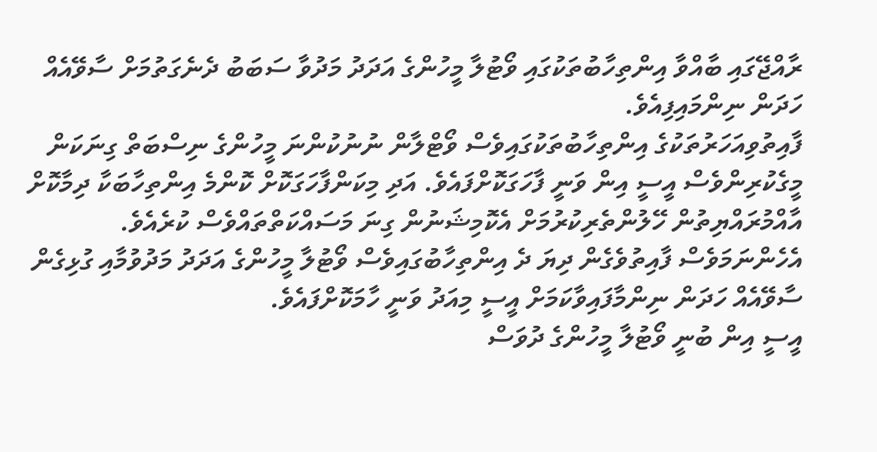ރާއްޖޭގައި ބާއްވާ އިންތިހާބުތަކުގައި ވޯޓުލާ މީހުންގެ އަދަދު މަދުވާ ސަބަބު ދެނެގަތުމަށް ސާވޭއެއް ހަދަން ނިންމައިފިއެވެ.
ފާއިތުވިއަހަރުތަކުގެ އިންތިހާބުތަކުގައިވެސް ވޯޓްލާން ނުނުކުންނަ މީހުންގެ ނިސްބަތް ގިނަކަން މީގެކުރިންވެސް އީސީ އިން ވަނީ ފާހަގަކޮށްފައެވެ. އަދި މިކަންފާހަގަކޮށް ކޮންމެ އިންތިހާބަކާ ދިމާކޮށް އާއްމުރައްޔިތުން ހޭލުންތެރިކުރުމަށް އެކޮމިޝަނުން ގިނަ މަސައްކަތްތައްވެސް ކުރެއެވެ.
އެހެންނަމަވެސް ފާއިތުވެގެން ދިޔަ ދެ އިންތިހާބުގައިވެސް ވޯޓުލާ މީހުންގެ އަދަދު މަދުވުމާއި ގުޅިގެން ސާވޭއެއް ހަދަން ނިންމާފައިވާކަމަށް އީސީ މިއަދު ވަނީ ހާމަކޮށްފައެވެ.
އީސީ އިން ބުނީ ވޯޓުލާ މީހުންގެ ދުވަސް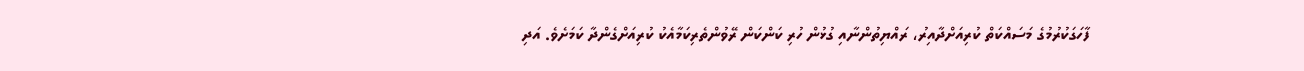ފާހަގަކުރުމުގެ މަސައްކަތް ކުރިއަށްދާއިރު، ރައްޔިތުންނާއި ގުޅުން ހުރި ކަންކަން ރޭވުންތެރިކަމާއެކު ކުރިއަށްގެންދާ ކަމަށެވެ. އަދި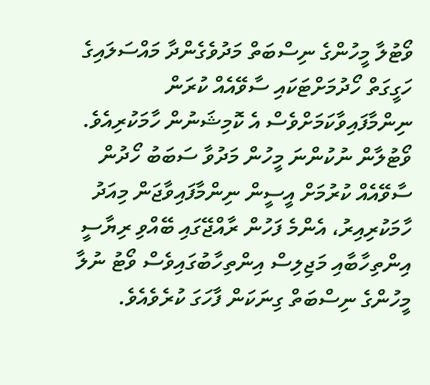ވޯޓުލާ މީހުންގެ ނިސްބަތް މަދުވެގެންދާ މައްސަލައިގެ ހަގީގަތް ހޯދުމަށްޓަކައި ސާވޭއެއް ކުރަން ނިންމާފައިވާކަމަށްވެސް އެ ކޮމިޝަނުން ހާމަކުރިއެވެ.
ވޯޓުލާން ނުކުންނަ މީހުން މަދުވާ ސަބަބު ހޯދުން ސާވޭއެއް ކުރުމަށް އީސީން ނިންމާފައިވާޖަން މިއަދު ހާމަކުރިއިރު، އެންމެ ފަހުން ރާއްޖޭގައި ބޭއްވި ރިޔާސީ އިންތިހާބާއި މަޖިލިސް އިންތިހާބުގައިވެސް ވޯޓު ނުލާ މީހުންގެ ނިސްބަތް ގިނަކަން ފާހަގަ ކުރެވެއެވެ.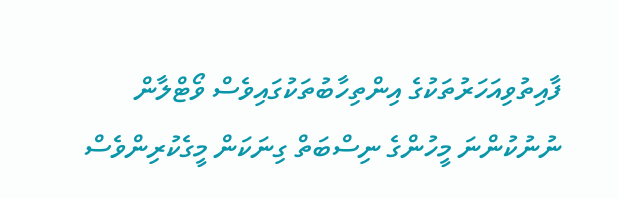ފާއިތުވިއަހަރުތަކުގެ އިންތިހާބުތަކުގައިވެސް ވޯޓްލާން ނުނުކުންނަ މީހުންގެ ނިސްބަތް ގިނަކަން މީގެކުރިންވެސް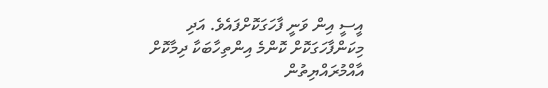އީސީ އިން ވަނީ ފާހަގަކޮށްފައެވެ. އަދި މިކަންފާހަގަކޮށް ކޮންމެ އިންތިހާބަކާ ދިމާކޮށް އާއްމުރައްޔިތުން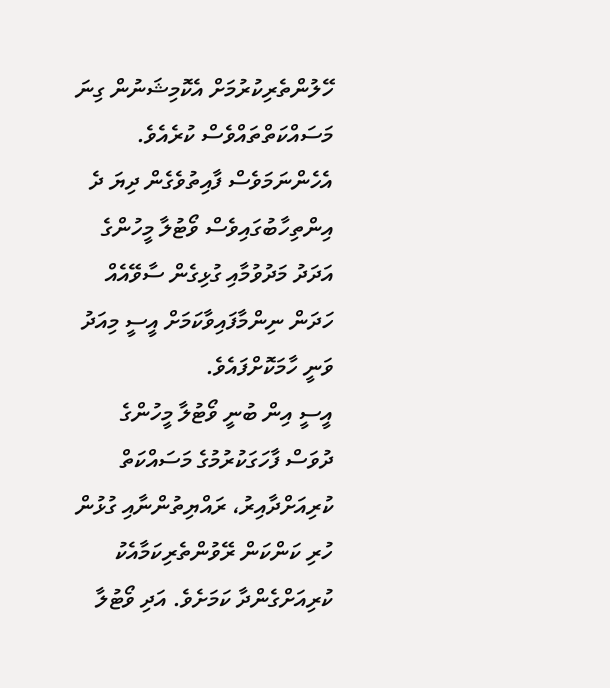ހޭލުންތެރިކުރުމަށް އެކޮމިޝަނުން ގިނަ މަސައްކަތްތައްވެސް ކުރެއެވެ.
އެހެންނަމަވެސް ފާއިތުވެގެން ދިޔަ ދެ އިންތިހާބުގައިވެސް ވޯޓުލާ މީހުންގެ އަދަދު މަދުވުމާއި ގުޅިގެން ސާވޭއެއް ހަދަން ނިންމާފައިވާކަމަށް އީސީ މިއަދު ވަނީ ހާމަކޮށްފައެވެ.
އީސީ އިން ބުނީ ވޯޓުލާ މީހުންގެ ދުވަސް ފާހަގަކުރުމުގެ މަސައްކަތް ކުރިއަށްދާއިރު، ރައްޔިތުންނާއި ގުޅުން ހުރި ކަންކަން ރޭވުންތެރިކަމާއެކު ކުރިއަށްގެންދާ ކަމަށެވެ. އަދި ވޯޓުލާ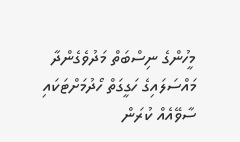މީހުންގެ ނިސްބަތް މަދުވެގެންދާ މައްސަލައިގެ ހަގީގަތް ހޯދުމަށްޓަކައި ސާވޭއެއް ކުރަން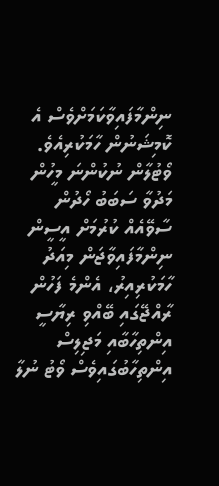ނިންމާފައިވާކަމަށްވެސް އެ ކޮމިޝަނުން ހާމަކުރިއެވެ.
ވޯޓުލާން ނުކުންނަ މީހުން މަދުވާ ސަބަބު ހޯދުން ސާވޭއެއް ކުރުމަށް އީސީން ނިންމާފައިވާޖަން މިއަދު ހާމަކުރިއިރު، އެންމެ ފަހުން ރާއްޖޭގައި ބޭއްވި ރިޔާސީ އިންތިހާބާއި މަޖިލިސް އިންތިހާބުގައިވެސް ވޯޓު ނުލާ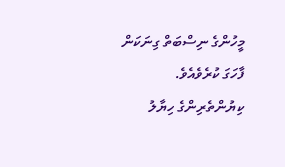މީހުންގެ ނިސްބަތް ގިނަކަން ފާހަގަ ކުރެވެއެވެ.
ކިޔުންތެރިންގެ ހިޔާލު